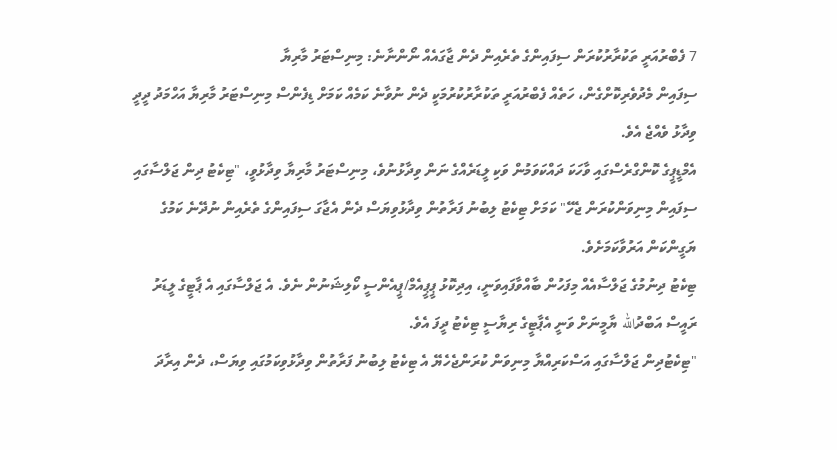7 ފެބްރުއަރީ ތަކުރާރުކުރަން ސިފައިންގެ ތެރެއިން ދެން ޖާގައެއް ނޯންނާނެ: މިނިސްޓަރު މާރިޔާ
ސިފައިން މެދުވެރިކޮށްގެން، ހަތެއް ފެބްރުއަރީ ތަކުރާރުކުރުމަކީ ދެން ނުވާނެ ކަމެއް ކަމަށް ޑިފެންސް މިނިސްޓަރު މާރިޔާ އަހްމަދު ދީދީ ވިދާޅު ވެއްޖެ އެވެ.
އެމްޑީޕީގެ ކޮންގްރެސްގައި ވާހަކަ ދައްކަވަމުން ވަކި ލީޑަރެއްގެ ނަން ވިދާޅުނުވެ، މިނިސްޓަރު މާރިޔާ ވިދާޅުވީ، "ޓިކެޓު ދިން ޖަލްސާގައި ސިފައިން މިނިވަންކުރަން ޖެހޭ" ކަމަށް ޓިކެޓު ލިބުނު ފަރާތުން ވިދާޅުވިޔަސް ދެން އެޖާގަ ސިފައިންގެ ތެރެއިން ނުދޭނެ ކަމުގެ ޔަގީންކަން އަރުވާކަމަށެވެ.
ޓިކެޓު ދިނުމުގެ ޖަލްސާއެއް މިފަހުން ބާއްވާފައިވަނީ، އިދިކޮޅު ޕީޕީއެމް/ޕީއެންސީ ކޯލިޝަނުން ނެވެ. އެ ޖަލްސާގައި އެ ޕާޓީގެ ލީޑަރު ރައީސް އަބްދުالله ޔާމީނަށް ވަނީ އެޕާޓީގެ ރިޔާސީ ޓިކެޓު ދީފަ އެވެ.
"ޓިކެޓުދިން ޖަލްސާގައި އަސްކަރިއްޔާ މިނިވަން ކުރަންޖެހެޔޭ އެ ޓިކެޓު ލިބުނު ފަރާތުން ވިދާޅުވިކަމުގައި ވިޔަސް، ދެން އިރާދަ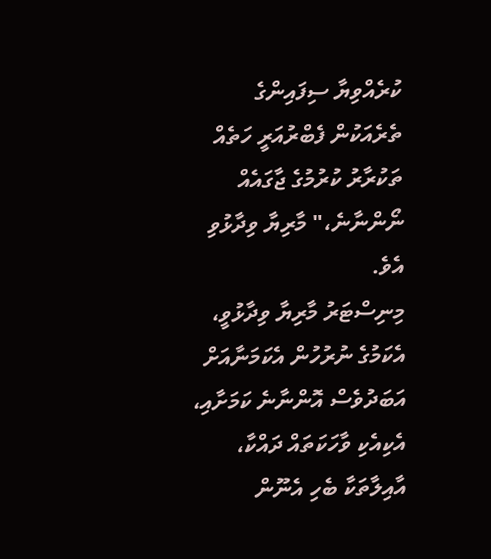ކުރެއްވިޔާ ސިފައިންގެ ތެރެއަކުން ފެބްރުއަރީ ހަތެއް ތަކުރާރު ކުރުމުގެ ޖާގައެއް ނޯންނާނެ،" މާރިޔާ ވިދާޅުވި އެވެ.
މިނިސްޓަރު މާރިޔާ ވިދާޅުވީ، އެކަމުގެ ނުރުހުން އެކަމަނާއަށް އަބަދުވެސް އޮންނާނެ ކަމަށާއި، އެކިއެކި ވާހަކަތައް ދައްކާ، އާއިލާތަކާ ބެހި އެނޫން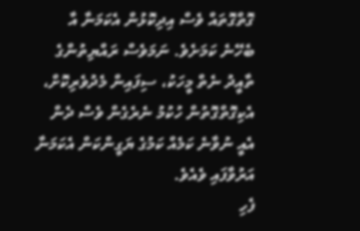ގޮތްގޮތައް ވެސް އިދިކޮޅުން އެކަމަނާ އާ ބެހޭނެ ކަމަށެވެ. ނަމަވެސް ރައްޔިތުންގެ ތާއީދު ނެތް މީހަކު، ސިފައިން މެދުވެރިކޮށް، އެކިގޮތްގޮތުން ހުކުމު ނެރެގެން ވެސް ދެން އެއީ ނުވާނެ ކަމެއް ކަމުގެ ޔަގީންކަން އެކަމަނާ އަރުވާފައި ވެއެވެ.
ފެހި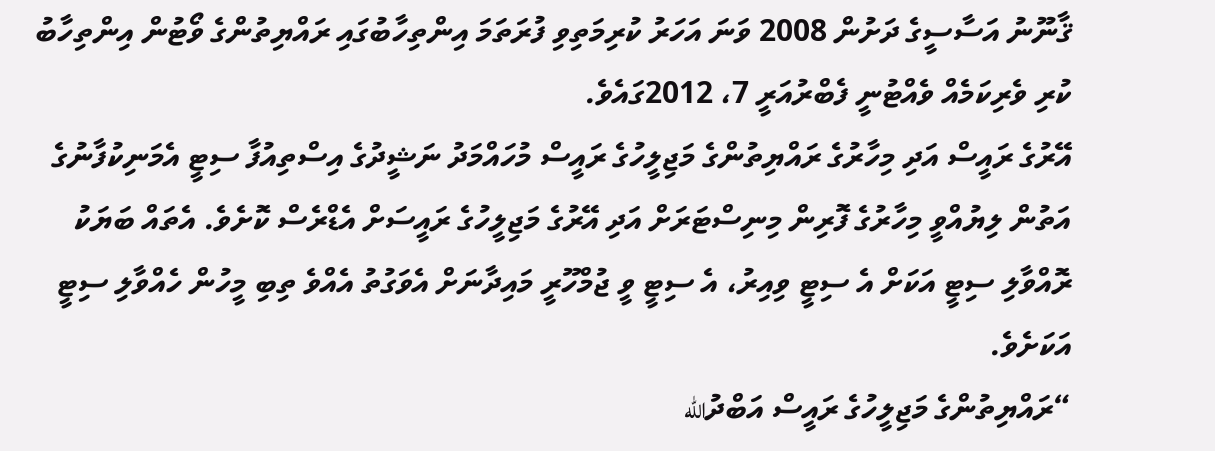ޤާނޫނު އަސާސީގެ ދަށުން 2008 ވަނަ އަހަރު ކުރިމަތިވި ފުރަތަމަ އިންތިހާބުގައި ރައްޔިތުންގެ ވޯޓުން އިންތިހާބު ކުރި ވެރިކަމެއް ވެއްޓުނީ ފެބްރުއަރީ 7، 2012ގައެވެ.
އޭރުގެ ރައީސް އަދި މިހާރުގެ ރައްޔިތުންގެ މަޖިލީހުގެ ރައީސް މުހައްމަދު ނަޝީދުގެ އިސްތިއުފާ ސިޓީ އެމަނިކުފާނުގެ އަތުން ލިޔުއްވީ މިހާރުގެ ފޮރިން މިނިސްޓަރަށް އަދި އޭރުގެ މަޖިލީހުގެ ރައީސަށް އެޑްރެސް ކޮށެވެ. އެތައް ބަޔަކު ރޮއްވާލި ސިޓީ އަކަށް އެ ސިޓީ ވިއިރު، އެ ސިޓީ ވީ ޖުމްހޫރީ މައިދާނަށް އެވަގުތު އެއްވެ ތިބި މީހުން ހެއްވާލި ސިޓީ އަކަށެވެ.
“ރައްޔިތުންގެ މަޖިލީހުގެ ރައީސް އަބްދުالله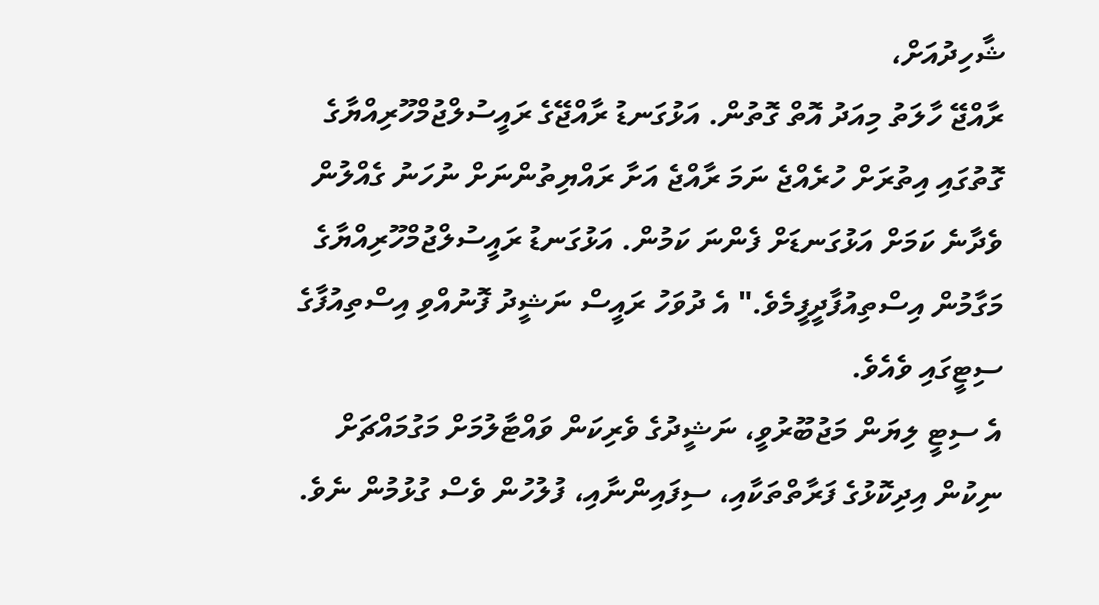ޝާހިދުއަށް،
ރާއްޖޭ ހާލަތު މިއަދު އޮތް ގޮތުން. އަޅުގަނޑު ރާއްޖޭގެ ރައީސުލްޖުމްހޫރިއްޔާގެ ގޮތުގައި އިތުރަށް ހުރެއްޖެ ނަމަ ރާއްޖެ އަށާ ރައްޔިތުންނަށް ނުހަނު ގެއްލުން ވެދާނެ ކަމަށް އަޅުގަނޑަށް ފެންނަ ކަމުން. އަޅުގަނޑު ރައީސުލްޖުމްހޫރިއްޔާގެ މަގާމުން އިސްތިއުފާދީފީމެވެ." އެ ދުވަހު ރައީސް ނަޝީދު ފޮނުއްވި އިސްތިއުފާގެ ސިޓީގައި ވެއެވެ.
އެ ސިޓީ ލިޔަން މަޖުބޫރުވީ، ނަޝީދުގެ ވެރިކަން ވައްޓާލުމަށް މަގުމައްޗަށް ނިކުން އިދިކޮޅުގެ ފަރާތްތަކާއި، ސިފައިންނާއި، ފުލުހުން ވެސް ގުޅުމުން ނެވެ.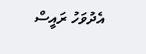އެދުވަހު ރައީސް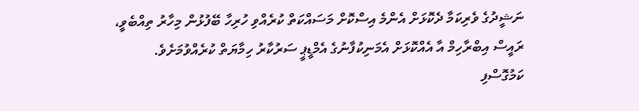ނަޝީދުގެ ވެރިކަމާ ދެކޮޅަށް އެންމެ އިސްކޮށް މަސައްކަތް ކުރެއްވި ހުރިހާ ބޭފުޅުން މިހާރު ތިއްބެވީ، ރައީސް އިބްރާހިމް އާ އެއްކޮޅަށް އެމަނިކުފާނުގެ އެމްޑީޕީ ސަރުކާރު ހިމާޔަތް ކުރެއްވުމަށެވެ.
ކަމުގޮސްފި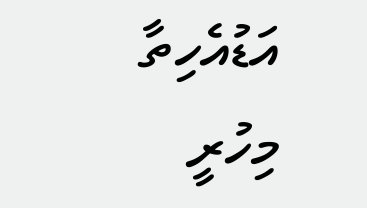އަޑުއެހިތާ މިހުރީ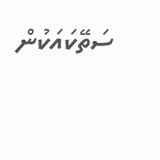ސަތޭކައަކުން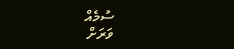ސުމެއް
ވަރަށް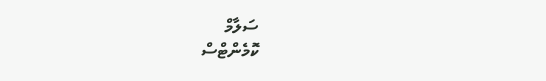ސަލާމް
ކޮމެންޓްސް